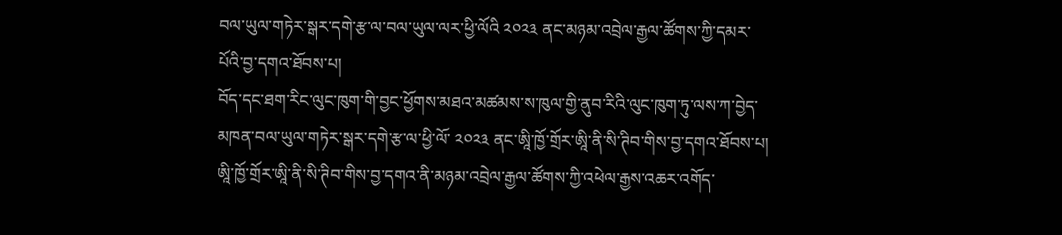བལ་ཡུལ་གཏེར་སྒར་དགེ་རྩ་ལ་བལ་ཡུལ་ལར་ཕྱི་ལོའི ༢༠༢༣ ནང་མཉམ་འབྲེལ་རྒྱལ་ཚོགས་ཀྱི་དམར་པོའི་བྱ་དགའ་ཐོབས་པ།
བོད་དང་ཐག་རིང་ལུང་ཁུག་གི་བྱང་ཕྱོགས་མཐའ་མཚམས་ས་ཁུལ་གྱི་ནུབ་རིའི་ལུང་ཁུག་ཏུ་ལས་ཀ་བྱེད་མཁན་བལ་ཡུལ་གཏེར་སྒར་དགེ་རྩ་ལ་ཕྱི་ལོ་ ༢༠༢༣ ནང་ཨཱི་ཁྱོ་གྲོར་ཨཱི་ནི་སི་ཊིབ་གིས་བྱ་དགའ་ཐོབས་པ།
ཨཱི་ཁྱོ་གྲོར་ཨཱི་ནི་སི་ཊིབ་གིས་བྱ་དགའ་ནི་མཉམ་འབྲེལ་རྒྱལ་ཚོགས་ཀྱི་འཕེལ་རྒྱས་འཆར་འགོད་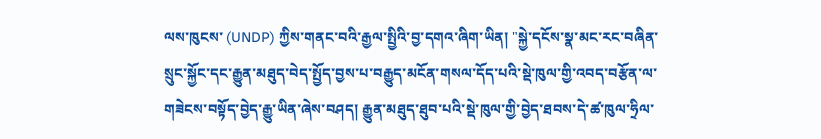ལས་ཁུངས་ (UNDP) ཀྱིས་གནང་བའི་རྒྱལ་སྤྱིའི་བྱ་དགའ་ཞིག་ཡིན། "སྐྱེ་དངོས་སྣ་མང་རང་བཞིན་སྲུང་སྐྱོང་དང་རྒྱུན་མཐུད་བེད་སྤྱོད་བྱས་པ་བརྒྱུད་མངོན་གསལ་དོད་པའི་སྡེ་ཁུལ་གྱི་འབད་བརྩོན་ལ་གཟེངས་བསྟོད་བྱེད་རྒྱུ་ཡིན་ཞེས་བཤད། རྒྱུན་མཐུད་ཐུབ་པའི་སྡེ་ཁུལ་གྱི་བྱེད་ཐབས་དེ་ཚ་ཁུལ་ཧྲིལ་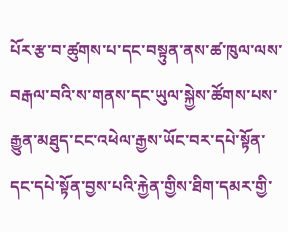པོར་རྩ་བ་ཚུགས་པ་དང་བསྟུན་ནས་ཚ་ཁུལ་ལས་བརྒལ་བའི་ས་གནས་དང་ཡུལ་སྐྱེས་ཚོགས་པས་རྒྱུན་མཐུད་ངང་འཕེལ་རྒྱས་ཡོང་བར་དཔེ་སྟོན་དང་དཔེ་སྟོན་བྱས་པའི་རྐྱེན་གྱིས་ཐིག་དམར་གྱི་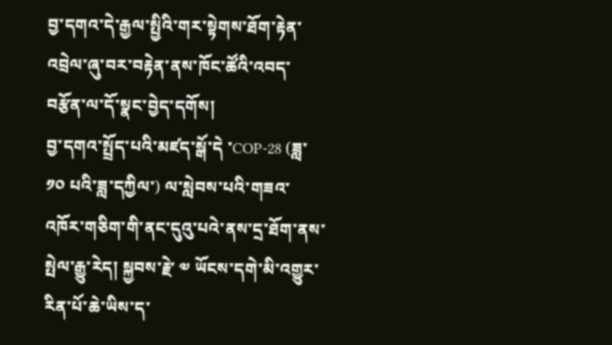བྱ་དགའ་དེ་རྒྱལ་སྤྱིའི་གར་སྟེགས་ཐོག་རྟེན་འབྲེལ་ཞུ་བར་བརྟེན་ནས་ཁོང་ཚོའི་འབད་བརྩོན་ལ་དོ་སྣང་བྱེད་དགོས།
བྱ་དགའ་སྤྲོད་པའི་མཛད་སྒོ་དེ ་COP-28 (ཟླ་ ༡༠ པའི་ཟླ་དཀྱིལ་) ལ་སླེབས་པའི་གཟའ་འཁོར་གཅིག་གི་ནང་དུའུ་པའེ་ནས་དྲ་ཐོག་ནས་སྤེལ་རྒྱུ་རེད། སྐྱབས་རྗེ་ ༧ ཡོངས་དགེ་མི་འགྱུར་རིན་པོ་ཆེ་ཡིས་ད་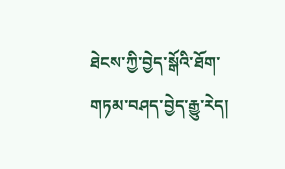ཐེངས་ཀྱི་བྱེད་སྒོའི་ཐོག་གཏམ་བཤད་བྱེད་རྒྱུ་རེད།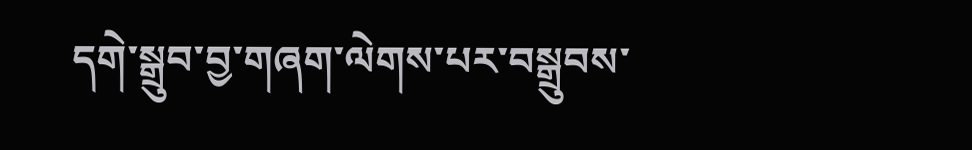དགེ་སྒྲུབ་བྱ་གཞག་ལེགས་པར་བསྒྲུབས་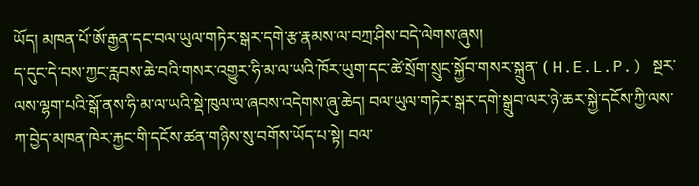ཡོད། མཁན་པོ་ཨོ་རྒྱན་དང་བལ་ཡུལ་གཏེར་སྒར་དགེ་རྩ་རྣམས་ལ་བཀྲ་ཤིས་བདེ་ལེགས་ཞུས།
ད་དུང་དེ་བས་ཀྱང་རླབས་ཆེ་བའི་གསར་འགྱུར་ཧི་མ་ལ་ཡའི་ཁོར་ཡུག་དང་ཚེ་སྲོག་སྲུང་སྐྱོབ་གསར་སྐྲུན་ ( H.E.L.P.) སྔར་ལས་ལྷག་པའི་སྒོ་ནས་ཧི་མ་ལ་ཡའི་སྡེ་ཁུལ་ལ་ཞབས་འདེགས་ཞུ་ཆེད། བལ་ཡུལ་གཏེར་སྒར་དགེ་སྒྲུབ་ལར་ཉེ་ཆར་སྐྱེ་དངོས་ཀྱི་ལས་ཀ་བྱེད་མཁན་ཁེར་རྐྱང་གི་དངོས་ཚན་གཉིས་སུ་བགོས་ཡོད་པ་སྟེ། བལ་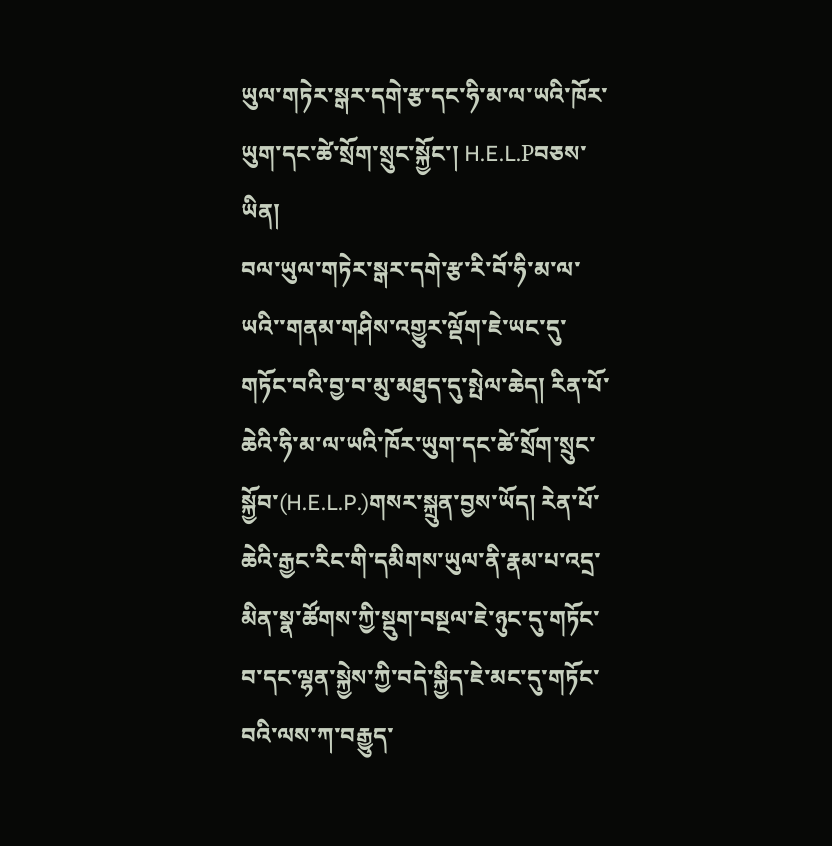ཡུལ་གཏེར་སྒར་དགེ་རྩ་དང་ཧི་མ་ལ་ཡའི་ཁོར་ཡུག་དང་ཚེ་སྲོག་སྲུང་སྐྱོང་། H.E.L.Pབཅས་ཡིན།
བལ་ཡུལ་གཏེར་སྒར་དགེ་རྩ་རི་བོ་ཧི་མ་ལ་ཡའི་་གནམ་གཤིས་འགྱུར་ལྡོག་ཇེ་ཡང་དུ་གཏོང་བའི་བྱ་བ་མུ་མཐུད་དུ་སྤེལ་ཆེད། རིན་པོ་ཆེའི་ཧི་མ་ལ་ཡའི་ཁོར་ཡུག་དང་ཚེ་སྲོག་སྲུང་སྐྱོབ་(H.E.L.P.)གསར་སྐྲུན་བྱས་ཡོད། རེན་པོ་ཆེའི་རྒྱང་རིང་གི་དམིགས་ཡུལ་ནི་རྣམ་པ་འདྲ་མིན་སྣ་ཚོགས་ཀྱི་སྡུག་བསྔལ་ཇེ་ཉུང་དུ་གཏོང་བ་དང་ལྷན་སྐྱེས་ཀྱི་བདེ་སྐྱིད་ཇེ་མང་དུ་གཏོང་བའི་ལས་ཀ་བརྒྱུད་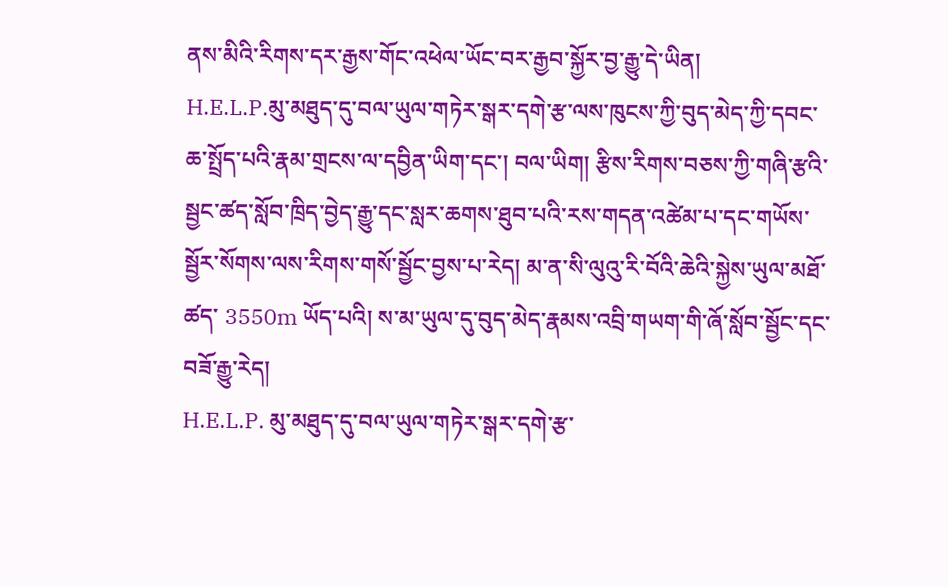ནས་མིའི་རིགས་དར་རྒྱས་གོང་འཕེལ་ཡོང་བར་རྒྱབ་སྐྱོར་བྱ་རྒྱུ་དེ་ཡིན།
H.E.L.P.མུ་མཐུད་དུ་བལ་ཡུལ་གཏེར་སྒར་དགེ་རྩ་ལས་ཁུངས་ཀྱི་བུད་མེད་ཀྱི་དབང་ཆ་སྤྲོད་པའི་རྣམ་གྲངས་ལ་དབྱིན་ཡིག་དང་། བལ་ཡིག། རྩིས་རིགས་བཅས་ཀྱི་གཞི་རྩའི་སྦྱང་ཚད་སློབ་ཁྲིད་བྱེད་རྒྱུ་དང་སླར་ཆགས་ཐུབ་པའི་རས་གདན་འཚེམ་པ་དང་གཡོས་སྦྱོར་སོགས་ལས་རིགས་གསོ་སྦྱོང་བྱས་པ་རེད། མ་ན་སི་ལུའུ་རི་བོའི་ཆེའི་སྐྱེས་ཡུལ་མཐོ་ཚད་ 3550m ཡོད་པའི། ས་མ་ཡུལ་དུ་བུད་མེད་རྣམས་འབྲི་གཡག་གི་ཞོ་སློབ་སྦྱོང་དང་བཟོ་རྒྱུ་རེད།
H.E.L.P. མུ་མཐུད་དུ་བལ་ཡུལ་གཏེར་སྒར་དགེ་རྩ་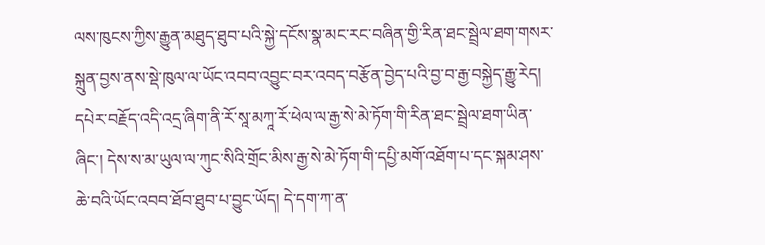ལས་ཁུངས་ཀྱིས་རྒྱུན་མཐུད་ཐུབ་པའི་སྐྱེ་དངོས་སྣ་མང་རང་བཞིན་གྱི་རིན་ཐང་སྦྲེལ་ཐག་གསར་སྐྲུན་བྱས་ནས་སྡེ་ཁུལ་ལ་ཡོང་འབབ་འབྱུང་བར་འབད་བརྩོན་བྱེད་པའི་བྱ་བ་རྒྱ་བསྐྱེད་རྒྱུ་རེད། དཔེར་བརྗོད་འདི་འདྲ་ཞིག་ནི་རོ་སཱ་མཀཱ་རོ་ཕེལ་ལ་རྒྱ་སེ་མེ་ཏོག་གི་རིན་ཐང་སྦྲེལ་ཐག་ཡིན་ཞིང་། དེས་ས་མ་ཡུལ་ལ་ཀུང་སིའི་གྲོང་མིས་རྒྱ་སེ་མེ་ཏོག་གི་དཔྱི་མགོ་འཐོག་པ་དང་སྐམ་ཤས་ཆེ་བའི་ཡོང་འབབ་ཐོབ་ཐུབ་པ་བྱུང་ཡོད། དེ་དག་ཀ་ན་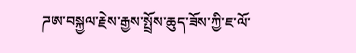ཌཨ་བསྐྱལ་རྗེས་རྒྱས་སྤྲོས་ཆུད་ཟོས་ཀྱི་ཇ་ལོ་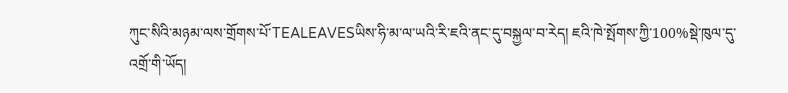ཀུང་སིའི་མཉམ་ལས་གྲོགས་པོ་TEALEAVESཡིས་ཧི་མ་ལ་ཡའི་རི་ཇའི་ནང་དུ་བསྐྱལ་བ་རེད། ཇའི་ཁེ་སྤོགས་ཀྱི་100%སྡེ་ཁུལ་དུ་འགྲོ་གི་ཡོད།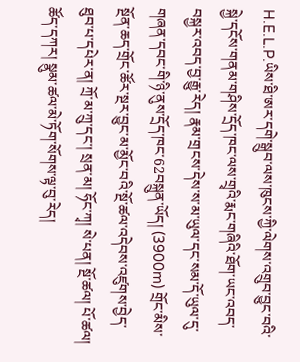H.E.L.P.ཡིས་ཐི་ཨར་དགེ་སྒྲུབ་ལས་ཁུངས་ཀྱི་ལེགས་འགྲུབ་བྱུང་བའི་སྐྱེ་དངོས་གནམ་གཤིས་དྲོད་ཁང་ལས་གྲྭའི་རྨང་གཞིའི་ཐོག་ཡང་འབད་བསྐྱར་འབད་བྱ་རྒྱུ་རེད། རྣམ་གྲངས་དེས་ས་མ་ཡུལ་དང་སམ་དོ་ཡུལ་དུ་གཞན་དབང་གི་ཉི་ནུས་དྲོད་ཁང་62བསྐྲུན་ཡོད། (3900m) གྲོང་མིས་སྔོན་ཆད་གྲོང་ཚོར་སྔར་བྱུང་མ་མྱོང་བའི་སྔོ་ཚལ་འདེབས་འཛུགས་བྱེད་ཐུབ་པ་དཔེར་ན། ཀྲོ་མ་ཀྲུ་དང་། སྲན་མ། ཧོང་ཀྭ། སེ་པན། སྔོ་ཚལ། པོ་ཚལ། ཚོད་དཀར། སྣུམ་ཚལ་མེ་ཏོག་སོགས་ལྟ་བུ་རེད།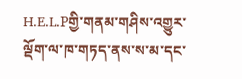H.E.L.Pགྱི་གནམ་གཤིས་འགྱུར་ལྡོག་ལ་ཁ་གཏད་ནས་ས་མ་དང་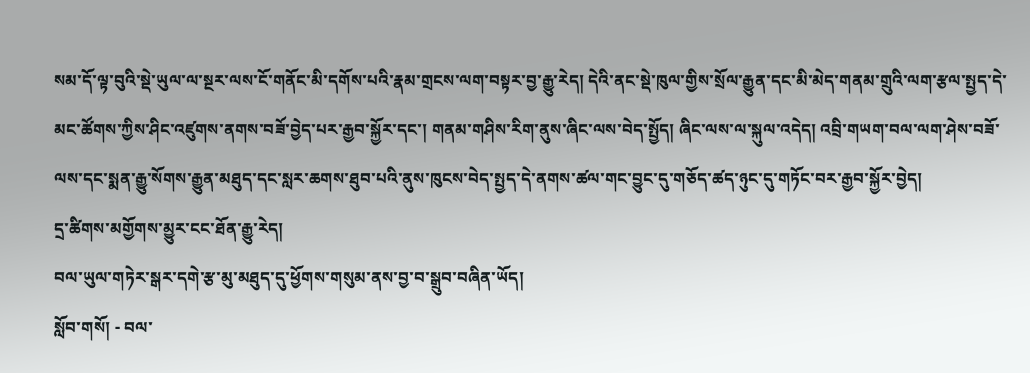སམ་དོ་ལྟ་བུའི་སྡེ་ཡུལ་ལ་སྔར་ལས་ངོ་གནོང་མི་དགོས་པའི་རྣམ་གྲངས་ལག་བསྟར་བྱ་རྒྱུ་རེད། དེའི་ནང་སྡེ་ཁུལ་གྱིས་སྲོལ་རྒྱུན་དང་མི་མེད་གནམ་གྲུའི་ལག་རྩལ་སྤྱད་དེ་མང་ཚོགས་ཀྱིས་ཤིང་འཛུགས་ནགས་བཟོ་བྱེད་པར་རྒྱབ་སྐྱོར་དང་། གནམ་གཤིས་རིག་ནུས་ཞིང་ལས་བེད་སྤྱོད། ཞིང་ལས་ལ་སྐུལ་འདེད། འབྲི་གཡག་བལ་ལག་ཤེས་བཟོ་ལས་དང་སྨན་རྒྱུ་སོགས་རྒྱུན་མཐུད་དང་སླར་ཆགས་ཐུབ་པའི་ནུས་ཁུངས་བེད་སྤྱད་དེ་ནགས་ཚལ་གང་བྱུང་དུ་གཅོད་ཚད་ཉུང་དུ་གཏོང་བར་རྒྱབ་སྐྱོར་བྱེད།
དྲ་ཚིགས་མགྱོགས་མྱུར་ངང་ཐོན་རྒྱུ་རེད།
བལ་ཡུལ་གཏེར་སྒར་དགེ་རྩ་མུ་མཐུད་དུ་ཕྱོགས་གསུམ་ནས་བྱ་བ་སྒྲུབ་བཞིན་ཡོད།
སློབ་གསོ། - བལ་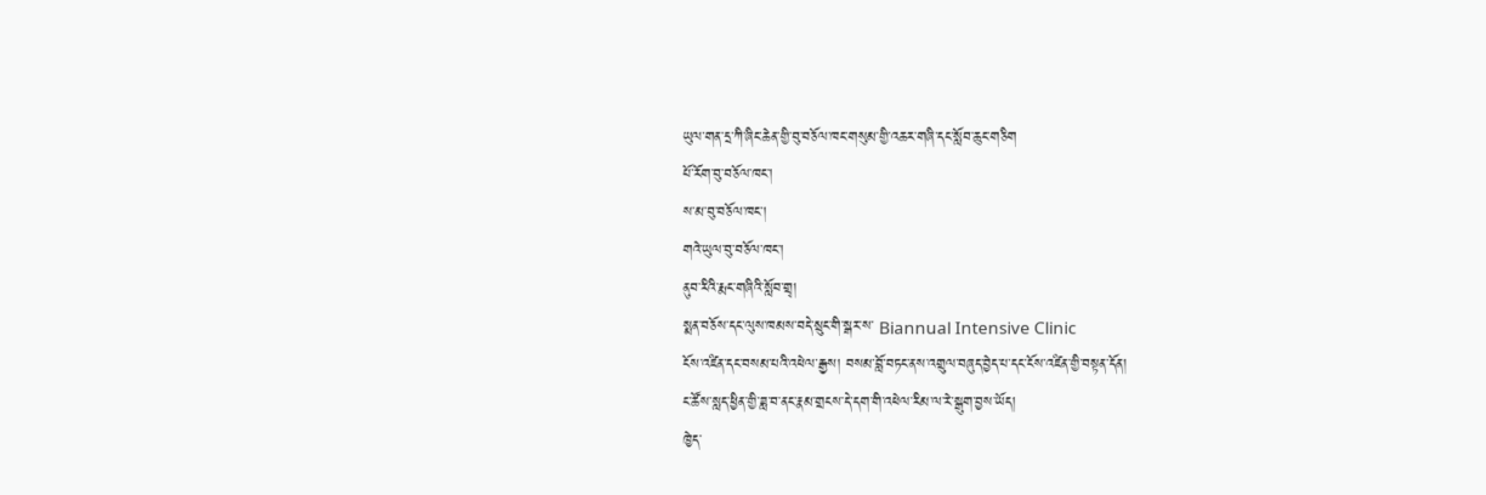ཡུལ་གན་དྲ་ཀི་ཞིང་ཆེན་གྱི་བུ་བཅོལ་ཁང་གསུམ་གྱི་འཆར་གཞི་དང་སློབ་ཆུང་གཅིག
པོ་རོག་བུ་བཅོལ་ཁང་།
ས་མ་བུ་བཅོལ་ཁང་།
གའེ་ཡུལ་བུ་བཅོལ་ཁང་།
ནུབ་རིའི་རྨང་གཞིའི་སློབ་གྲྭ།
སྨན་བཅོས་དང་ལུས་ཁམས་བདེ་སྲུང་གི་སྒར་ས་ Biannual Intensive Clinic
ངོས་འཛིན་དང་བསམ་པའི་འཕེལ་རྒྱས། བསམ་བློ་བཏང་ནས་འགྲུལ་བཞུད་བྱེད་པ་དང་ངོས་འཛིན་གྱི་བསྟན་དོན།
ང་ཚོས་སླད་ཕྱིན་གྱི་ཟླ་བ་ནང་རྣམ་གྲངས་དེ་དག་གི་འཕེལ་རིམ་ལ་རེ་སྒུག་བྱས་ཡོད།
ཁྱེད་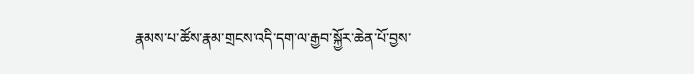རྣམས་པ་ཚོས་རྣམ་གྲངས་འདི་དག་ལ་རྒྱབ་སྐྱོར་ཆེན་པོ་བྱས་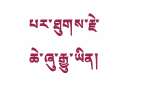པར་ཐུགས་རྗེ་ཆེ་ཞུ་རྒྱུ་ཡིན།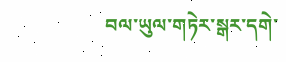བལ་ཡུལ་གཏེར་སྒར་དགེ་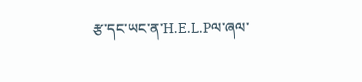རྩ་དང་ཡང་ན་H.E.L.Pལ་ཞལ་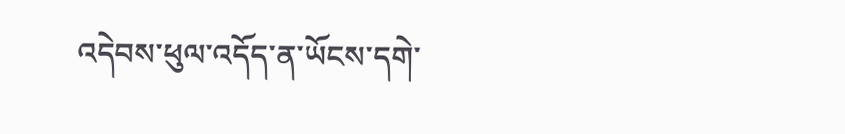འདེབས་ཕུལ་འདོད་ན་ཡོངས་དགེ་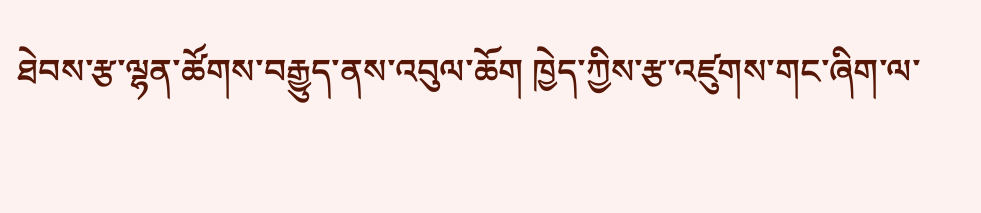ཐེབས་རྩ་ལྷན་ཚོགས་བརྒྱུད་ནས་འབུལ་ཆོག ཁྱེད་ཀྱིས་རྩ་འཛུགས་གང་ཞིག་ལ་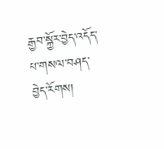རྒྱབ་སྐྱོར་བྱེད་འདོད་པ་གསལ་བཤད་བྱེད་རོགས།